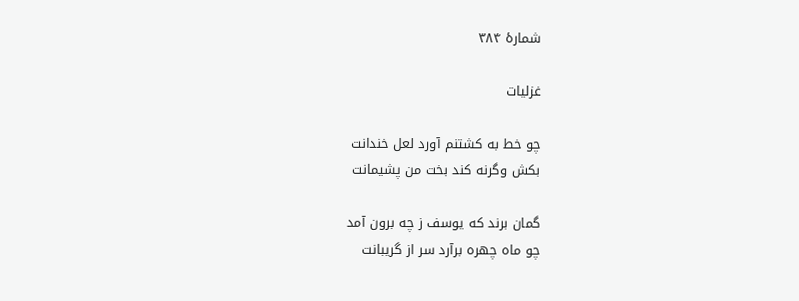شمارهٔ ۳۸۴

غزلیات

چو خط به کشتنم آورد لعل خندانت
بکش وگرنه کند بخت من پشیمانت

گمان برند که یوسف ز چه برون آمد
چو ماه چهره برآرد سر از گریبانت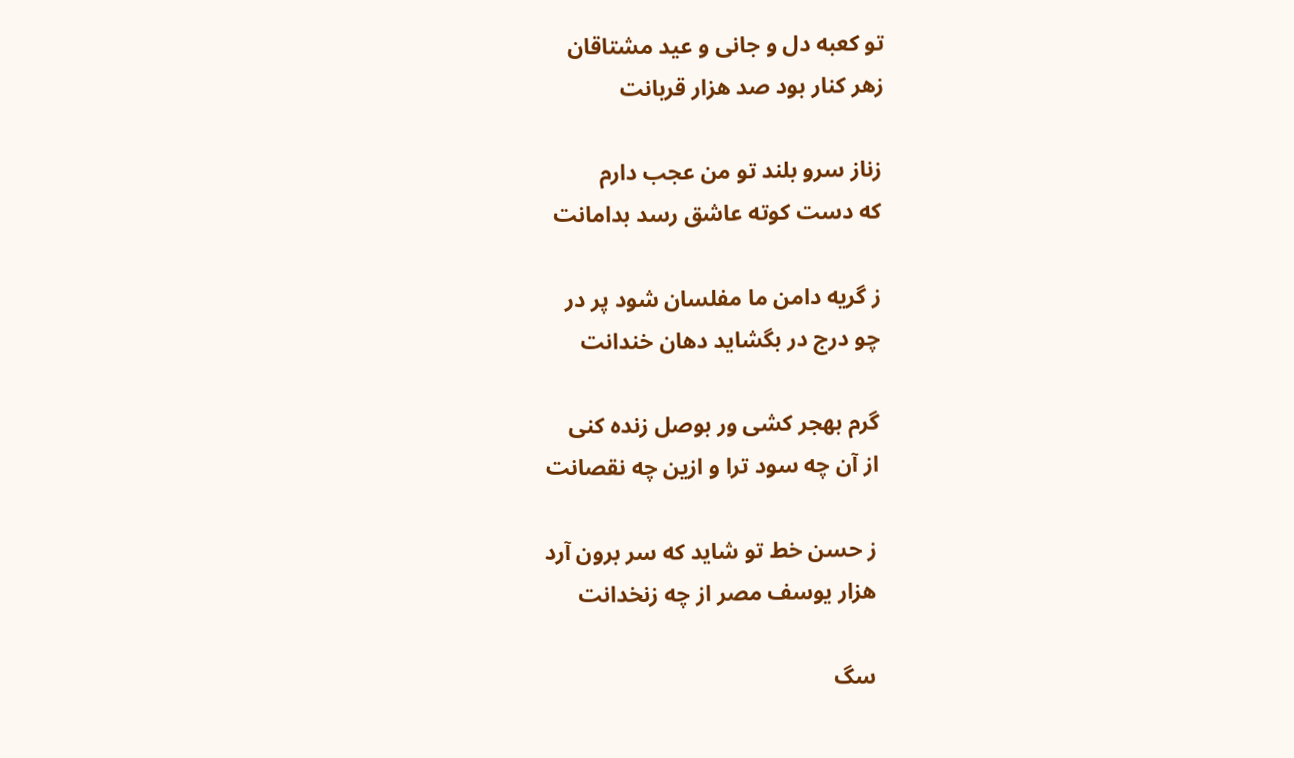تو کعبه دل و جانی و عید مشتاقان
زهر کنار بود صد هزار قربانت

زناز سرو بلند تو من عجب دارم
که دست کوته عاشق رسد بدامانت

ز گریه دامن ما مفلسان شود پر در
چو درج در بگشاید دهان خندانت

گرم بهجر کشی ور بوصل زنده کنی
از آن چه سود ترا و ازین چه نقصانت

ز حسن خط تو شاید که سر برون آرد
هزار یوسف مصر از چه زنخدانت

سگ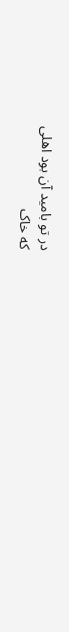در تو بامید آن بود اهلی
که خاک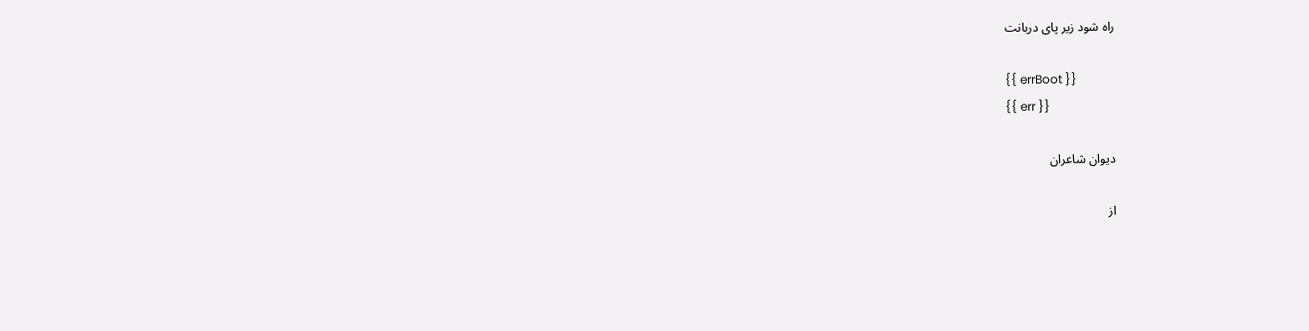راه شود زیر پای دربانت

{{ errBoot }}
{{ err }}

دیوان شاعران

از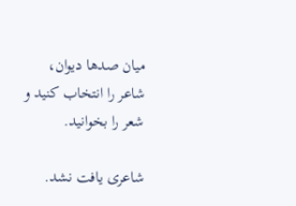میان صدها دیوان، شاعر را انتخاب کنید و شعر را بخوانید.

شاعری یافت نشد.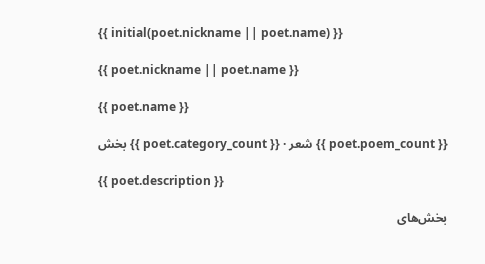{{ initial(poet.nickname || poet.name) }}

{{ poet.nickname || poet.name }}

{{ poet.name }}

{{ poet.poem_count }} شعر · {{ poet.category_count }} بخش

{{ poet.description }}

بخش‌های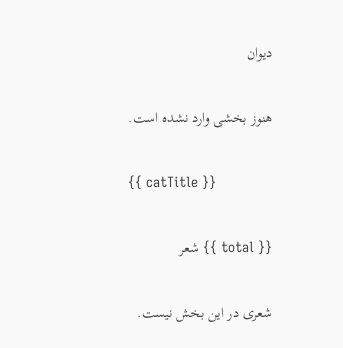دیوان

هنوز بخشی وارد نشده است.

{{ catTitle }}

{{ total }} شعر

شعری در این بخش نیست.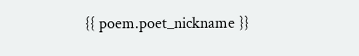{{ poem.poet_nickname }}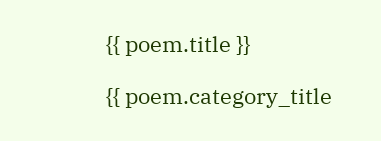{{ poem.title }}

{{ poem.category_title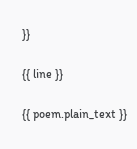}}

{{ line }}

{{ poem.plain_text }}